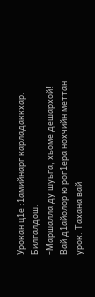Урокан ц1е :1амийнарг карладаккхар. Билгалдош.
-Маршалла ду шуьга, хьоме дешархой! Вай д1айолор ю рог1ера нохчийн меттан урок. Тахана вай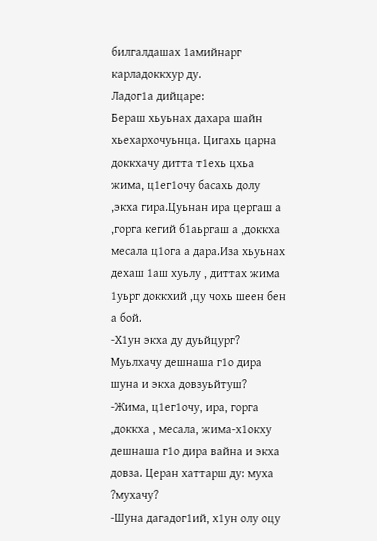билгалдашах 1амийнарг карладоккхур ду.
Ладог1а дийцаре:
Бераш хьуьнах дахара шайн хьехархочуьнца. Цигахь царна доккхачу дитта т1ехь цхьа жима, ц1ег1очу басахь долу ,экха гира.Цуьнан ира цергаш а ,горга кегий б1аьргаш а ,доккха месала ц1ога а дара.Иза хьуьнах дехаш 1аш хуьлу , диттах жима 1уьрг доккхий ,цу чохь шеен бен а бой.
-Х1ун экха ду дуьйцург? Муьлхачу дешнаша г1о дира шуна и экха довзуьйтуш?
-Жима, ц1ег1очу, ира, горга ,доккха , месала, жима-х1окху дешнаша г1о дира вайна и экха довза. Церан хаттарш ду: муха ?мухачу?
-Шуна дагадог1ий, х1ун олу оцу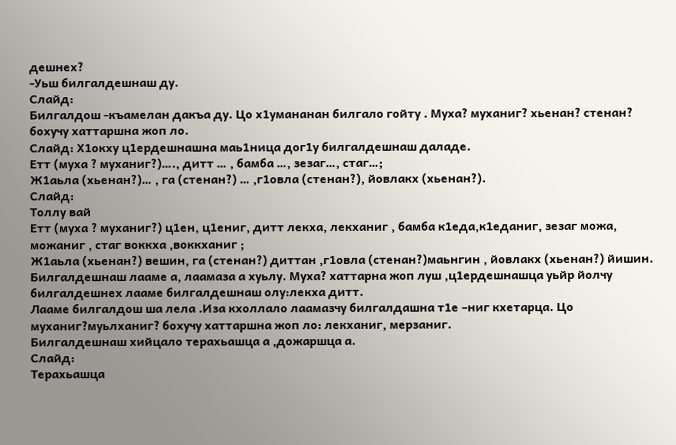дешнех?
-Уьш билгалдешнаш ду.
Слайд:
Билгалдош -къамелан дакъа ду. Цо х1умананан билгало гойту . Муха? муханиг? хьенан? стенан? бохучу хаттаршна жоп ло.
Слайд: Х1окху ц1ердешнашна маь1ница дог1у билгалдешнаш даладе.
Етт (муха ? муханиг?)…., дитт … , бамба …, зезаг…, стаг…;
Ж1аьла (хьенан?)… , га (стенан?) … ,г1овла (стенан?), йовлакх (хьенан?).
Слайд:
Толлу вай
Етт (муха ? муханиг?) ц1ен, ц1ениг, дитт лекха, лекханиг , бамба к1еда,к1еданиг, зезаг можа, можаниг , стаг воккха ,воккханиг ;
Ж1аьла (хьенан?) вешин, га (стенан?) диттан ,г1овла (стенан?)маьнгин , йовлакх (хьенан?) йишин.
Билгалдешнаш лааме а, лаамаза а хуьлу. Муха? хаттарна жоп луш ,ц1ердешнашца уьйр йолчу билгалдешнех лааме билгалдешнаш олу:лекха дитт.
Лааме билгалдош ша лела .Иза кхоллало лаамазчу билгалдашна т1е –ниг кхетарца. Цо муханиг?муьлханиг? бохучу хаттаршна жоп ло: лекханиг, мерзаниг.
Билгалдешнаш хийцало терахьашца а ,дожаршца а.
Слайд:
Терахьашца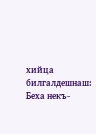хийца билгалдешнаш:
Беха некъ-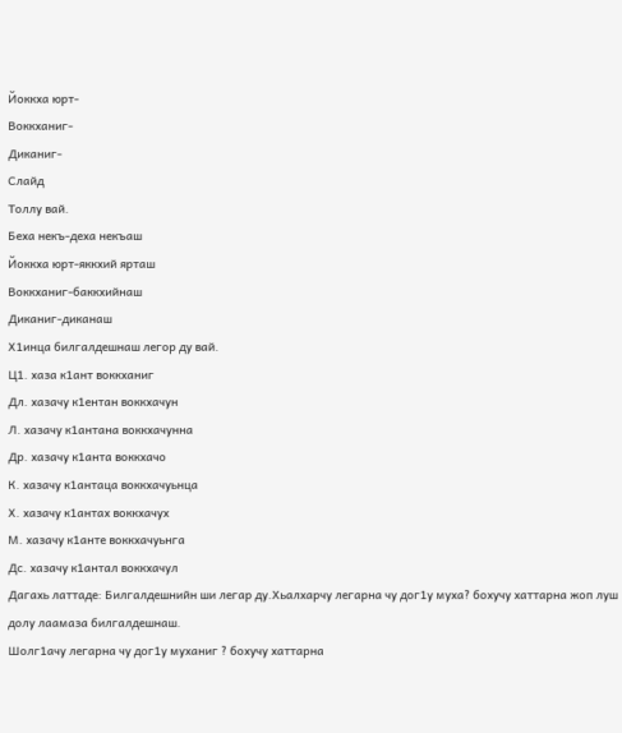Йоккха юрт-
Воккханиг-
Диканиг-
Слайд
Толлу вай.
Беха некъ-деха некъаш
Йоккха юрт-яккхий ярташ
Воккханиг-баккхийнаш
Диканиг-диканаш
Х1инца билгалдешнаш легор ду вай.
Ц1. хаза к1ант воккханиг
Дл. хазачу к1ентан воккхачун
Л. хазачу к1антана воккхачунна
Др. хазачу к1анта воккхачо
К. хазачу к1антаца воккхачуьнца
Х. хазачу к1антах воккхачух
М. хазачу к1анте воккхачуьнга
Дс. хазачу к1антал воккхачул
Дагахь латтаде: Билгалдешнийн ши легар ду.Хьалхарчу легарна чу дог1у муха? бохучу хаттарна жоп луш долу лаамаза билгалдешнаш.
Шолг1ачу легарна чу дог1у муханиг ? бохучу хаттарна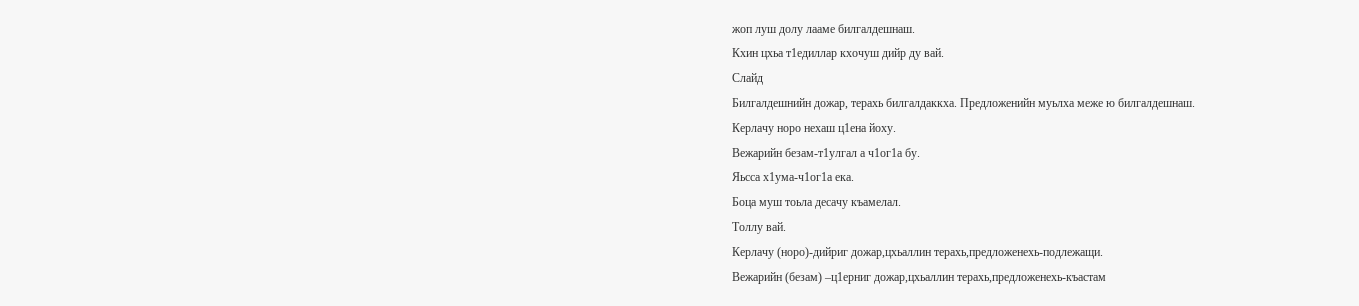жоп луш долу лааме билгалдешнаш.
Кхин цхьа т1едиллар кхочуш дийр ду вай.
Слайд
Билгалдешнийн дожар, терахь билгалдаккха. Предложенийн муьлха меже ю билгалдешнаш.
Керлачу норо нехаш ц1ена йоху.
Вежарийн безам-т1улгал а ч1ог1а бу.
Яьсса х1ума-ч1ог1а ека.
Боца муш тоьла десачу къамелал.
Толлу вай.
Керлачу (норо)-дийриг дожар,цхьаллин терахь,предложенехь-подлежащи.
Вежарийн (безам) –ц1ерниг дожар,цхьаллин терахь,предложенехь-къастам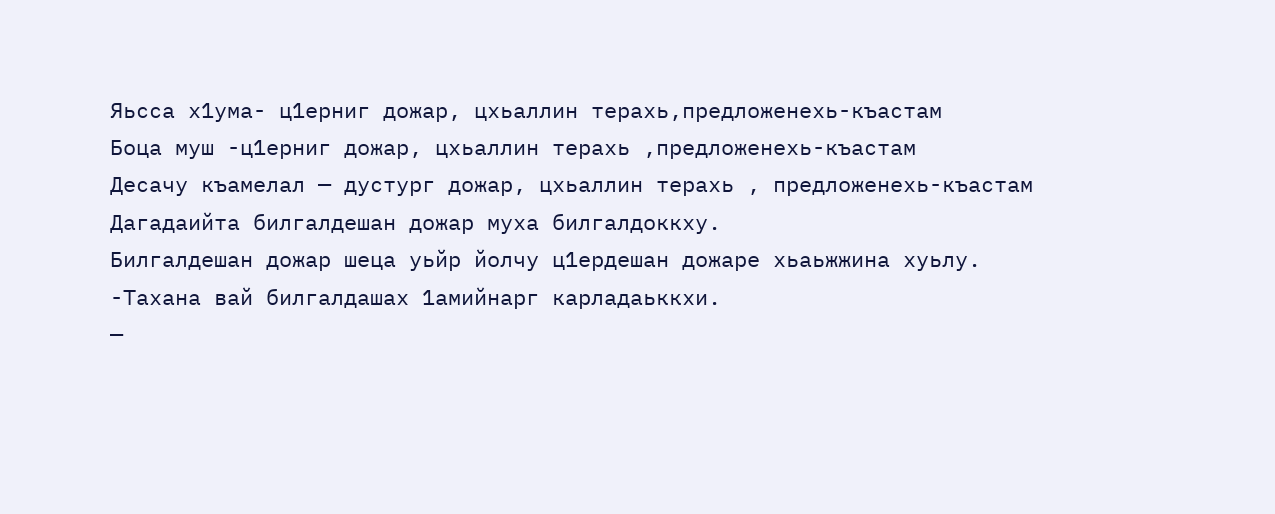Яьсса х1ума- ц1ерниг дожар, цхьаллин терахь,предложенехь-къастам
Боца муш -ц1ерниг дожар, цхьаллин терахь ,предложенехь-къастам
Десачу къамелал — дустург дожар, цхьаллин терахь , предложенехь-къастам
Дагадаийта билгалдешан дожар муха билгалдоккху.
Билгалдешан дожар шеца уьйр йолчу ц1ердешан дожаре хьаьжжина хуьлу.
-Тахана вай билгалдашах 1амийнарг карладаьккхи.
—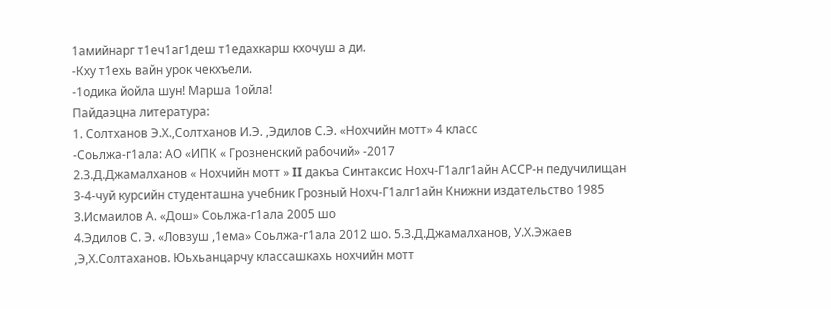1амийнарг т1еч1аг1деш т1едахкарш кхочуш а ди.
-Кху т1ехь вайн урок чекхъели.
-1одика йойла шун! Марша 1ойла!
Пайдаэцна литература:
1. Солтханов Э.Х.,Солтханов И.Э. ,Эдилов С.Э. «Нохчийн мотт» 4 класс
-Соьлжа-г1ала: АО «ИПК « Грозненский рабочий» -2017
2.З.Д.Джамалханов « Нохчийн мотт » II дакъа Синтаксис Нохч-Г1алг1айн АССР-н педучилищан 3-4-чуй курсийн студенташна учебник Грозный Нохч-Г1алг1айн Книжни издательство 1985
3.Исмаилов А. «Дош» Соьлжа-г1ала 2005 шо
4.Эдилов С. Э. «Ловзуш ,1ема» Соьлжа-г1ала 2012 шо. 5.З.Д.Джамалханов, У.Х.Эжаев ,Э,Х.Солтаханов. Юьхьанцарчу классашкахь нохчийн мотт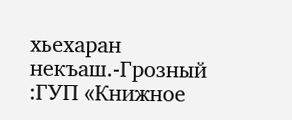хьехаран некъаш.-Грозный :ГУП «Книжное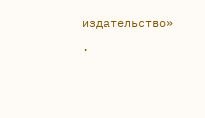издательство» .